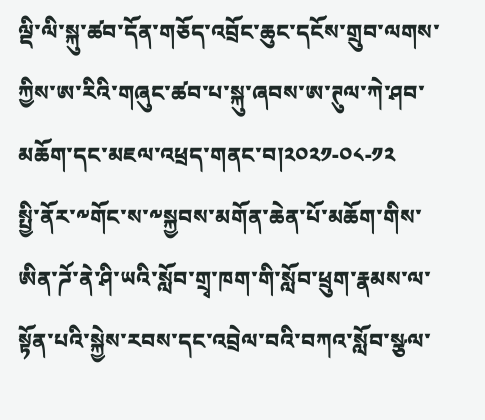ལྡི་ལི་སྐུ་ཚབ་དོན་གཅོད་འབྲོང་ཆུང་དངོས་གྲུབ་ལགས་ཀྱིས་ཨ་རིའི་གཞུང་ཚབ་པ་སྐུ་ཞབས་ཨ་ཊུལ་ཀེ་ཤབ་མཆོག་དང་མཇལ་འཕྲད་གནང་བ།༢༠༢༡-༠༨-༡༢
སྤྱི་ནོར་༸གོང་ས་༸སྐྱབས་མགོན་ཆེན་པོ་མཆོག་གིས་ཨིན་ཌོ་ནེ་ཤི་ཡའི་སློབ་གྲྭ་ཁག་གི་སློབ་ཕྲུག་རྣམས་ལ་སྟོན་པའི་སྐྱེས་རབས་དང་འབྲེལ་བའི་བཀའ་སློབ་སྩལ་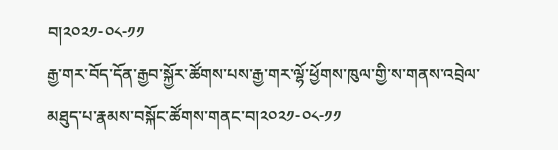བ།༢༠༢༡-༠༨-༡༡
རྒྱ་གར་བོད་དོན་རྒྱབ་སྐྱོར་ཚོགས་པས་རྒྱ་གར་ལྷོ་ཕྱོགས་ཁུལ་གྱི་ས་གནས་འབྲེལ་མཐུད་པ་རྣམས་བསྐོང་ཚོགས་གནང་བ།༢༠༢༡-༠༨-༡༡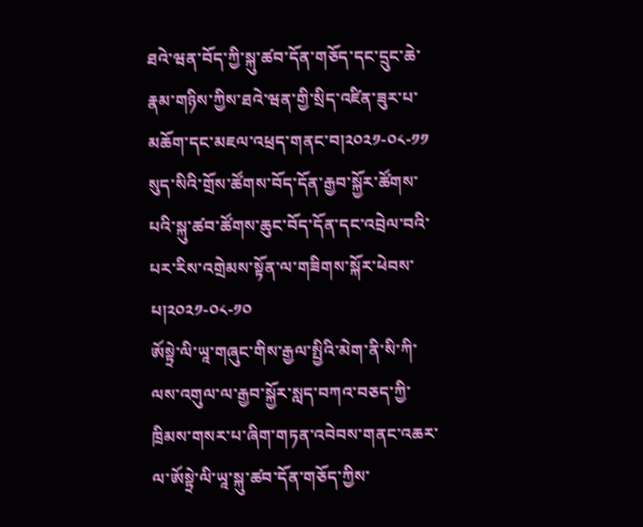ཐའེ་ཝན་བོད་ཀྱི་སྐུ་ཚབ་དོན་གཅོད་དང་དྲུང་ཆེ་རྣམ་གཉིས་ཀྱིས་ཐའེ་ཝན་གྱི་སྲིད་འཛིན་ཟུར་པ་མཆོག་དང་མཇལ་འཕྲད་གནང་བ།༢༠༢༡-༠༨-༡༡
སུད་སིའི་གྲོས་ཚོགས་བོད་དོན་རྒྱབ་སྐྱོར་ཚོགས་པའི་སྐུ་ཚབ་ཚོགས་ཆུང་བོད་དོན་དང་འབྲེལ་བའི་པར་རིས་འགྲེམས་སྟོན་ལ་གཟིགས་སྐོར་ཕེབས་པ།༢༠༢༡-༠༨-༡༠
ཨོསྟྲེ་ལི་ཡཱ་གཞུང་གིས་རྒྱལ་སྤྱིའི་མེག་ནི་སི་ཀི་ལས་འགུལ་ལ་རྒྱབ་སྐྱོར་སླད་བཀའ་བཅད་ཀྱི་ཁྲིམས་གསར་པ་ཞིག་གཏན་འབེབས་གནང་འཆར་ལ་ཨོསྟྲེ་ལི་ཡཱ་སྐུ་ཚབ་དོན་གཅོད་ཀྱིས་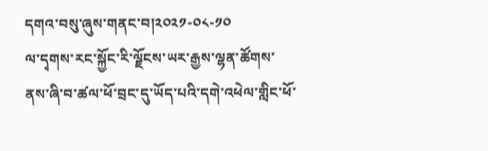དགའ་བསུ་ཞུས་གནང་བ།༢༠༢༡-༠༨-༡༠
ལ་དྭགས་རང་སྐྱོང་རི་ལྗོངས་ཡར་རྒྱས་ལྷན་ཚོགས་ནས་ཞི་བ་ཚལ་ཕོ་བྲང་དུ་ཡོད་པའི་དགེ་འཕེལ་གླིང་ཕོ་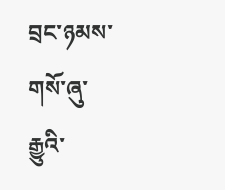བྲང་ཉམས་གསོ་ཞུ་རྒྱུའི་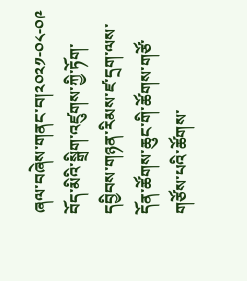ཞལ་བཞེས་གནང་བ།༢༠༢༡-༠༨-༠༩
བོད་མིའི་སྒྲིག་འཛུགས་ཀྱི་ཏོག་དབྱིབས་གཉན་རིམས་ཛ་དྲག་ལས་དོན་ཚོགས་ཆུང་གི་ཚོགས་གཙོ་གཙོས་པའི་ཚོགས་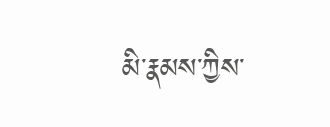མི་རྣམས་ཀྱིས་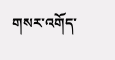གསར་འགོད་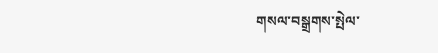གསལ་བསྒྲགས་སྤེལ་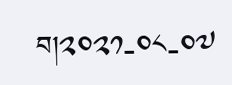བ།༢༠༢༡-༠༨-༠༧